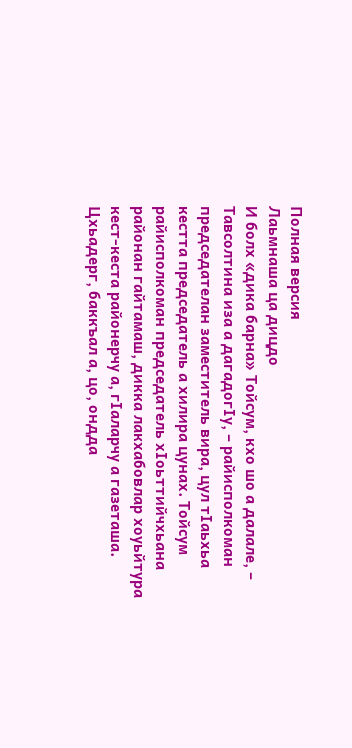Полная версия
Лаьмнаша ца дицдо
И болх «дика барна» Тойсум, кхо шо а далале, – Тавсолтина иза а дагадогIу, – райисполкоман председателан заместитель вира, цул тIаьхьа кестта председатель а хилира цунах. Тойсум райисполкоман председатель хIоьттийчхьана районан гайтамаш, дикка лакхабовлар хоуьйтура кест-кеста районерчу а, гIаларчу а газеташа. Цхьадерг, баккъал а, цо, ондда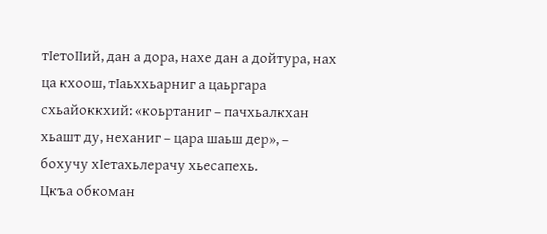тIетоIIий, дан а дора, нахе дан а дойтура, нах ца кхоош, тIаьххьарниг а цаьргара схьайоккхий: «коьртаниг – пачхьалкхан хьашт ду, неханиг – цара шаьш дер», – бохучу хIетахьлерачу хьесапехь.
Цкъа обкоман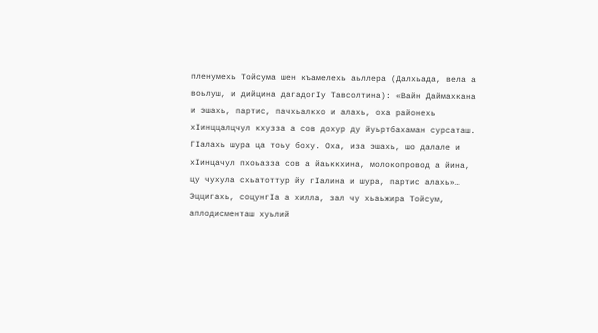пленумехь Тойсума шен къамелехь аьллера (Далхьада, вела а воьлуш, и дийцина дагадогIу Тавсолтина): «Вайн Даймахкана и эшахь, партис, пачхьалкхо и алахь, оха районехь хIинццалцчул кхузза а сов дохур ду йуьртбахаман сурсаташ. ГIалахь шура ца тоьу боху. Оха, иза эшахь, шо далале и хIинцачул пхоьазза сов а йаьккхина, молокопровод а йина, цу чухула схьатоттур йу гIалина и шура, партис алахь»…
Эццигахь, соцунгIа а хилла, зал чу хьаьжира Тойсум, аплодисменташ хуьлий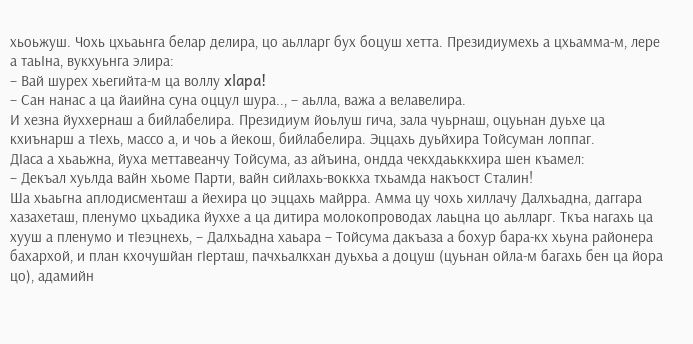хьоьжуш. Чохь цхьаьнга белар делира, цо аьлларг бух боцуш хетта. Президиумехь а цхьамма-м, лере а таьIна, вукхуьнга элира:
– Вай шурех хьегийта-м ца воллу xlapa!
– Сан нанас а ца йаийна суна оццул шура.., – аьлла, важа а велавелира.
И хезна йуххернаш а бийлабелира. Президиум йоьлуш гича, зала чуьрнаш, оцуьнан дуьхе ца кхиънарш а тIехь, массо а, и чоь а йекош, бийлабелира. Эццахь дуьйхира Тойсуман лоппаг.
ДIаса а хьаьжна, йуха меттавеанчу Тойсума, аз айъина, ондда чекхдаьккхира шен къамел:
– Декъал хуьлда вайн хьоме Парти, вайн сийлахь-воккха тхьамда накъост Сталин!
Ша хьаьгна аплодисменташ а йехира цо эццахь майрра. Амма цу чохь хиллачу Далхьадна, даггара хазахеташ, пленумо цхьадика йуххе а ца дитира молокопроводах лаьцна цо аьлларг. Ткъа нагахь ца хууш а пленумо и тIеэцнехь, – Далхьадна хаьара – Тойсума дакъаза а бохур бара-кх хьуна районера бахархой, и план кхочушйан гIерташ, пачхьалкхан дуьхьа а доцуш (цуьнан ойла-м багахь бен ца йора цо), адамийн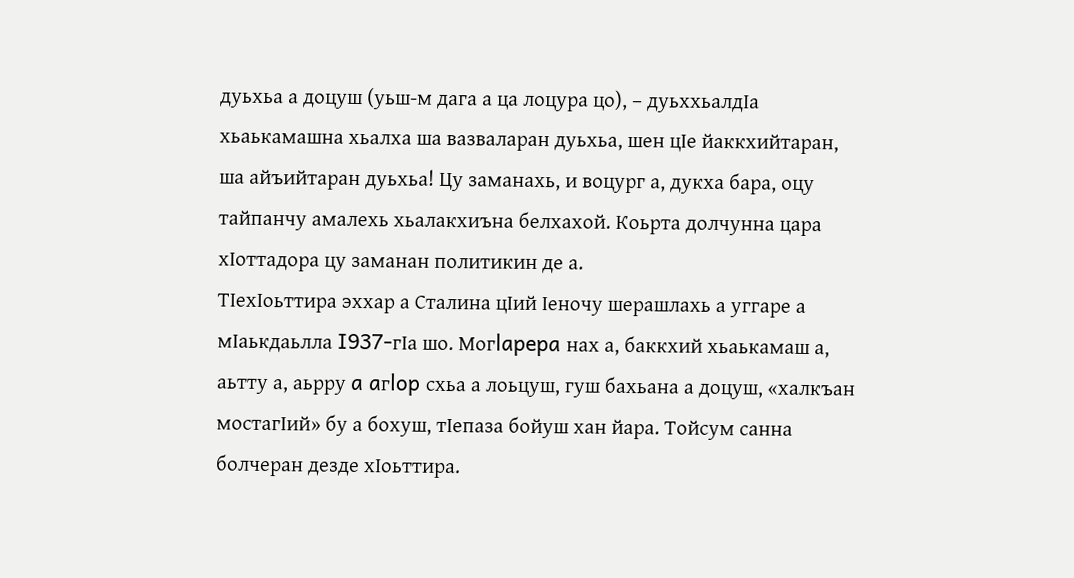дуьхьа а доцуш (уьш-м дага а ца лоцура цо), – дуьххьалдIа хьаькамашна хьалха ша вазваларан дуьхьа, шен цIе йаккхийтаран, ша айъийтаран дуьхьа! Цу заманахь, и воцург а, дукха бара, оцу тайпанчу амалехь хьалакхиъна белхахой. Коьрта долчунна цара хIоттадора цу заманан политикин де а.
ТIехIоьттира эххар а Сталина цIий Iеночу шерашлахь а уггаре а мIаькдаьлла I937-гIа шо. Moгlapepa нах а, баккхий хьаькамаш а, аьтту а, аьрру a aгlop схьа а лоьцуш, гуш бахьана а доцуш, «халкъан мостагIий» бу а бохуш, тIепаза бойуш хан йара. Тойсум санна болчеран дезде хIоьттира.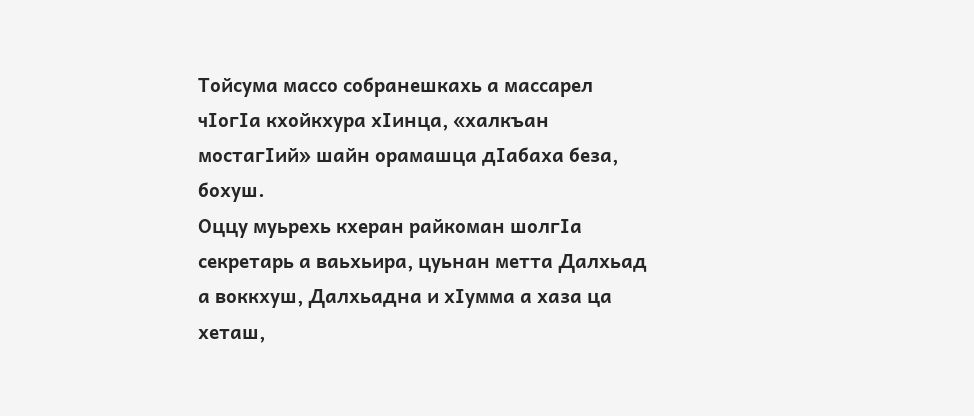Тойсума массо собранешкахь а массарел чIогIа кхойкхура хIинца, «халкъан мостагIий» шайн орамашца дIабаха беза, бохуш.
Оццу муьрехь кхеран райкоман шолгIа секретарь а ваьхьира, цуьнан метта Далхьад а воккхуш, Далхьадна и хIумма а хаза ца хеташ,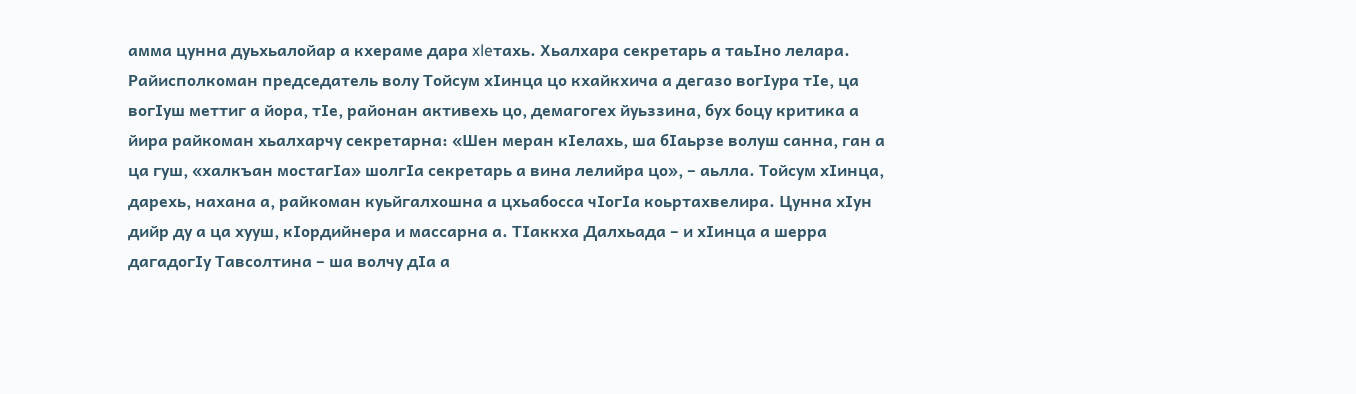амма цунна дуьхьалойар а кхераме дара xleтахь. Хьалхара секретарь а таьIно лелара. Райисполкоман председатель волу Тойсум хIинца цо кхайкхича а дегазо вогIура тIе, ца вогIуш меттиг а йора, тIе, районан активехь цо, демагогех йуьззина, бух боцу критика а йира райкоман хьалхарчу секретарна: «Шен меран кIелахь, ша бIаьрзе волуш санна, ган а ца гуш, «халкъан мостагIа» шолгIа секретарь а вина лелийра цо», – аьлла. Тойсум хIинца, дарехь, нахана а, райкоман куьйгалхошна а цхьабосса чIогIа коьртахвелира. Цунна хIун дийр ду а ца хууш, кIордийнера и массарна а. ТIаккха Далхьада – и хIинца а шерра дагадогIу Тавсолтина – ша волчу дIа а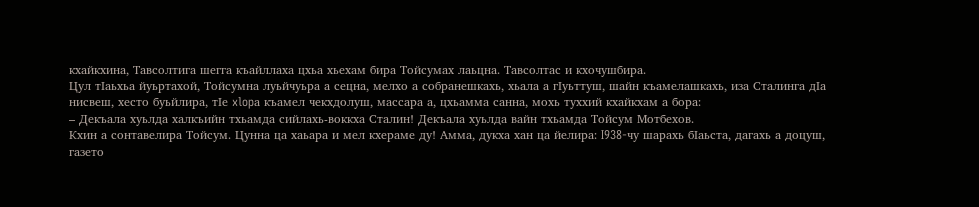кхайкхина, Тавсолтига шегга къайллаха цхьа хьехам бира Тойсумах лаьцна. Тавсолтас и кхочушбира.
Цул тIаьхьа йуьртахой, Тойсумна луьйчуьра а сецна, мелхо а собранешкахь, хьала а гIуьттуш, шайн къамелашкахь, иза Сталинга дIа нисвеш, хесто буьйлира, тIе xlopа къамел чекхдолуш, массара а, цхьамма санна, мохь туххий кхайкхам а бора:
– Декъала хуьлда халкъийн тхьамда сийлахь-воккха Сталин! Декъала хуьлда вайн тхьамда Тойсум Мотбехов.
Кхин а сонтавелира Тойсум. Цунна ца хаьара и мел кхераме ду! Амма, дукха хан ца йелира: I938-чу шарахь бIаьста, дагахь а доцуш, газето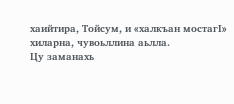хаийтира, Тойсум, и «халкъан мостагI» хиларна, чувоьллина аьлла.
Цу заманахь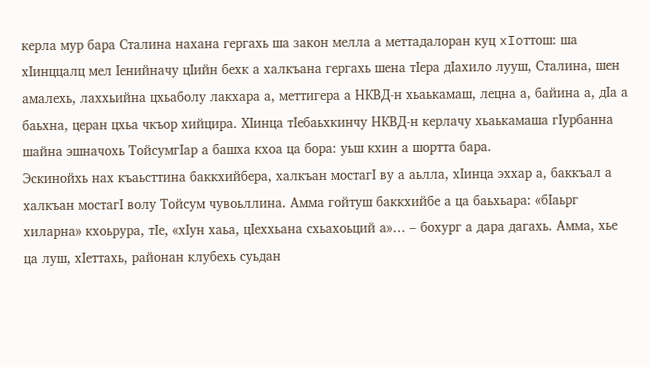керла мур бара Сталина нахана гергахь ша закон мелла а меттадалоран куц xIoттош: ша хIинццалц мел Iенийначу цIийн бехк а халкъана гергахь шена тIера дIахило лууш, Сталина, шен амалехь, лаххьийна цхьаболу лакхара а, меттигера а НКВД-н хьаькамаш, лецна а, байина а, дIа а баьхна, церан цхьа чкъор хийцира. ХIинца тIебаьхкинчу НКВД-н керлачу хьаькамаша гIурбанна шайна эшначохь ТойсумгIар а башха кхоа ца бора: уьш кхин а шортта бара.
Эскинойхь нах къаьсттина баккхийбера, халкъан мостагI ву а аьлла, хIинца эххар а, баккъал а халкъан мостагI волу Тойсум чувоьллина. Амма гойтуш баккхийбе а ца баьхьара: «бIаьрг хиларна» кхоьрура, тIе, «хIун хаьа, цIеххьана схьахоьций а»… – бохург а дара дагахь. Амма, хье ца луш, хIеттахь, районан клубехь суьдан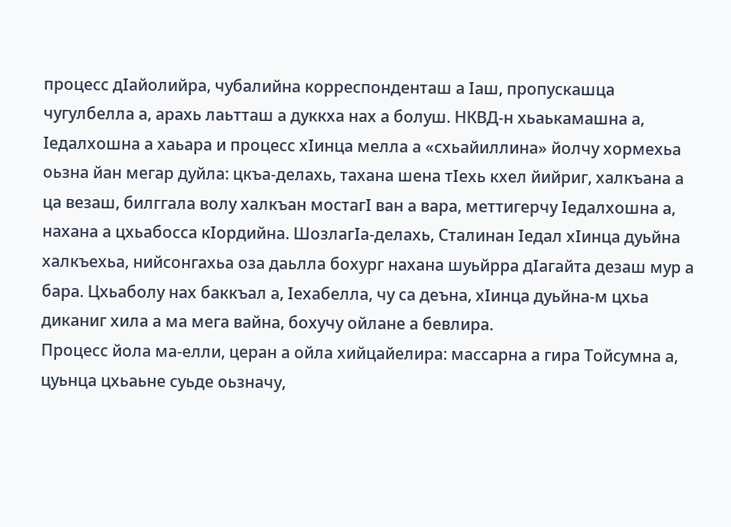процесс дIайолийра, чубалийна корреспонденташ а Iаш, пропускашца чугулбелла а, арахь лаьтташ а дуккха нах а болуш. НКВД-н хьаькамашна а, Iедалхошна а хаьара и процесс хIинца мелла а «схьайиллина» йолчу хормехьа оьзна йан мегар дуйла: цкъа-делахь, тахана шена тIехь кхел йийриг, халкъана а ца везаш, билггала волу халкъан мостагI ван а вара, меттигерчу Iедалхошна а, нахана а цхьабосса кIордийна. ШозлагIа-делахь, Сталинан Iедал хIинца дуьйна халкъехьа, нийсонгахьа оза даьлла бохург нахана шуьйрра дIагайта дезаш мур а бара. Цхьаболу нах баккъал а, Iехабелла, чу са деъна, хIинца дуьйна-м цхьа диканиг хила а ма мега вайна, бохучу ойлане а бевлира.
Процесс йола ма-елли, церан а ойла хийцайелира: массарна а гира Тойсумна а, цуьнца цхьаьне суьде оьзначу,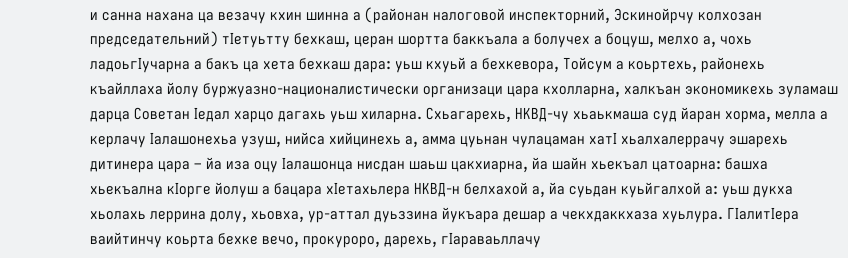и санна нахана ца везачу кхин шинна а (районан налоговой инспекторний, Эскинойрчу колхозан председательний) тIетуьтту бехкаш, церан шортта баккъала а болучех а боцуш, мелхо а, чохь ладоьгIучарна а бакъ ца хета бехкаш дара: уьш кхуьй а бехкевора, Тойсум а коьртехь, районехь къайллаха йолу буржуазно-националистически организаци цара кхолларна, халкъан экономикехь зуламаш дарца Советан Iедал харцо дагахь уьш хиларна. Схьагарехь, НКВД-чу хьаькмаша суд йаран хорма, мелла а керлачу Iалашонехьа узуш, нийса хийцинехь а, амма цуьнан чулацаман хатI хьалхалеррачу эшарехь дитинера цара – йа иза оцу Iалашонца нисдан шаьш цакхиарна, йа шайн хьекъал цатоарна: башха хьекъална кIорге йолуш а бацара хIетахьлера НКВД-н белхахой а, йа суьдан куьйгалхой а: уьш дукха хьолахь леррина долу, хьовха, ур-аттал дуьззина йукъара дешар а чекхдаккхаза хуьлура. ГIалитIера ваийтинчу коьрта бехке вечо, прокуроро, дарехь, гIараваьллачу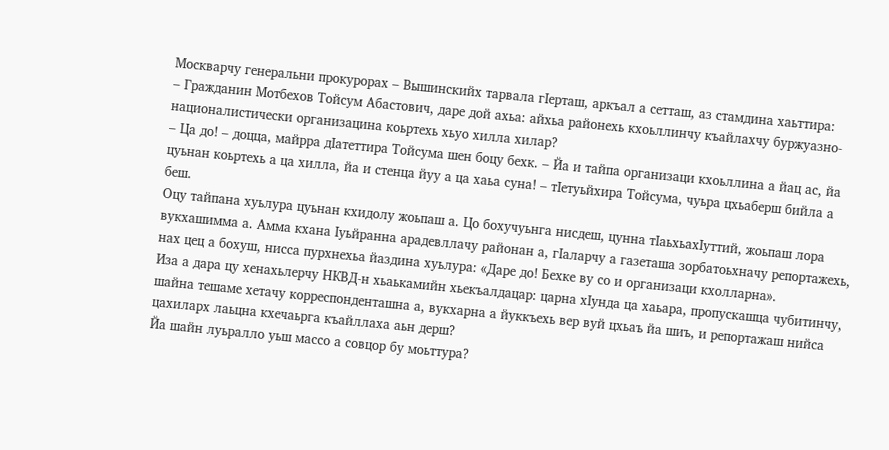Москварчу генеральни прокурорах – Вышинскийх тарвала гIерташ, аркъал а сетташ, аз стамдина хаьттира:
– Гражданин Мотбехов Тойсум Абастович, даре дой ахьа: айхьа районехь кхоьллинчу къайлахчу буржуазно-националистически организацина коьртехь хьуо хилла хилар?
– Ца до! – доцца, майрра дIатеттира Тойсума шен боцу бехк. – Йа и тайпа организаци кхоьллина а йац ас, йа цуьнан коьртехь а ца хилла, йа и стенца йуу а ца хаьа суна! – тIетуьйхира Тойсума, чуьра цхьаберш бийла а беш.
Оцу тайпана хуьлура цуьнан кхидолу жоьпаш а. Цо бохучуьнга нисдеш, цунна тIаьхьахIуттий, жоьпаш лора вукхашимма а. Амма кхана Iуьйранна арадевллачу районан а, гIаларчу а газеташа зорбатоьхначу репортажехь, нах цец а бохуш, нисса пурхнехьа йаздина хуьлура: «Даре до! Бехке ву со и организаци кхолларна».
Иза а дара цу хенахьлерчу НКВД-н хьаькамийн хьекъалдацар: царна хIунда ца хаьара, пропускашца чубитинчу, шайна тешаме хетачу корреспонденташна а, вукхарна а йуккъехь вер вуй цхьаъ йа шиъ, и репортажаш нийса цахиларх лаьцна кхечаьрга къайллаха аьн дерш?
Йа шайн луьралло уьш массо а совцор бу моьттура?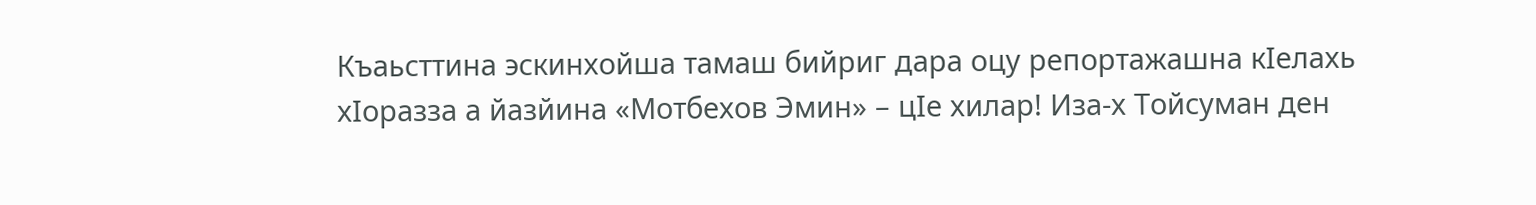Къаьсттина эскинхойша тамаш бийриг дара оцу репортажашна кIелахь хIоразза а йазйина «Мотбехов Эмин» – цIе хилар! Иза-х Тойсуман ден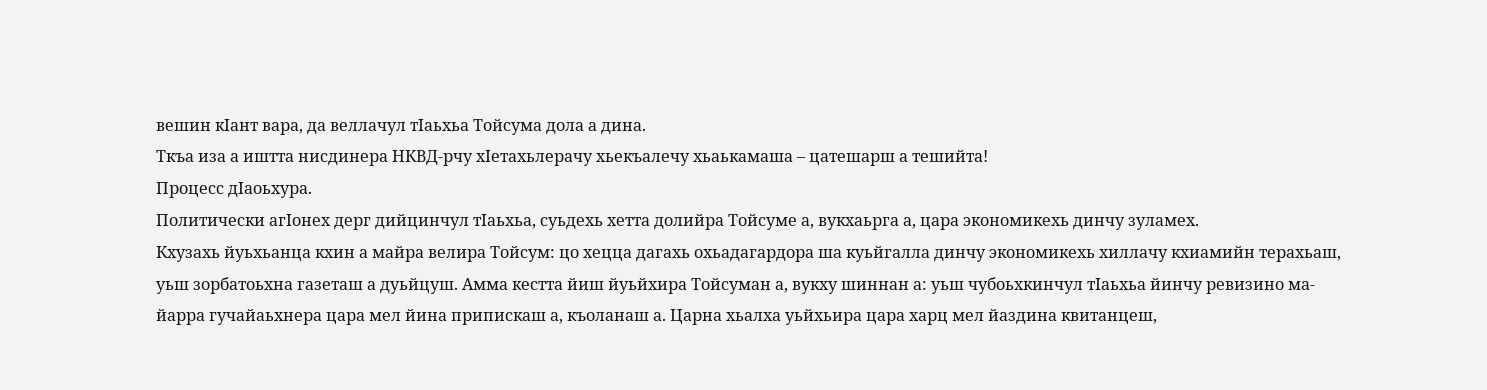вешин кIант вара, да веллачул тIаьхьа Тойсума дола а дина.
Ткъа иза а иштта нисдинера НКВД-рчу хIетахьлерачу хьекъалечу хьаькамаша – цатешарш а тешийта!
Процесс дIаоьхура.
Политически агIонех дерг дийцинчул тIаьхьа, суьдехь хетта долийра Тойсуме а, вукхаьрга а, цара экономикехь динчу зуламех.
Кхузахь йуьхьанца кхин а майра велира Тойсум: цо хецца дагахь охьадагардора ша куьйгалла динчу экономикехь хиллачу кхиамийн терахьаш, уьш зорбатоьхна газеташ а дуьйцуш. Амма кестта йиш йуьйхира Тойсуман а, вукху шиннан а: уьш чубоьхкинчул тIаьхьа йинчу ревизино ма-йарра гучайаьхнера цара мел йина припискаш а, къоланаш а. Царна хьалха уьйхьира цара харц мел йаздина квитанцеш,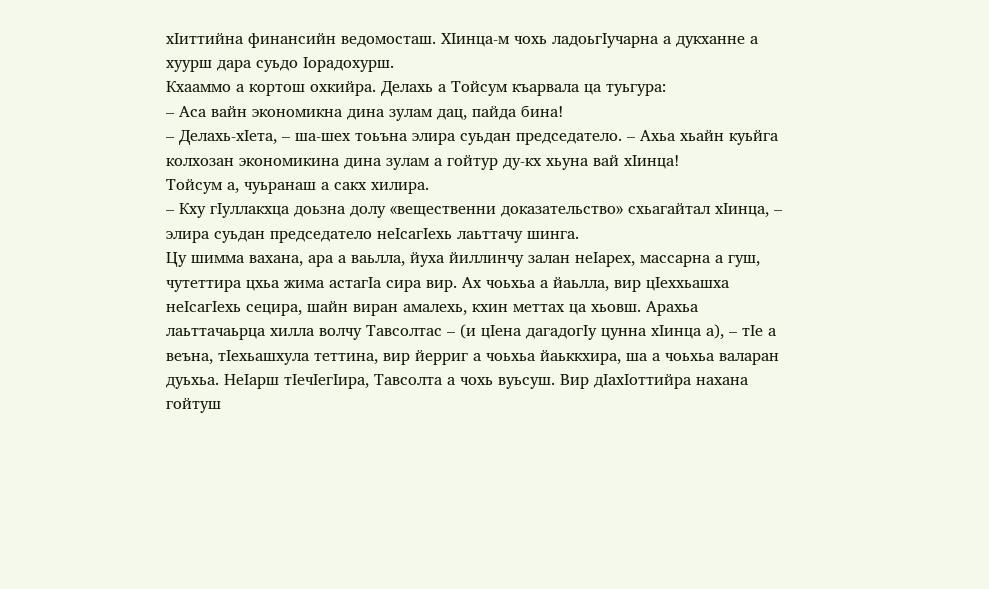хIиттийна финансийн ведомосташ. ХIинца-м чохь ладоьгIучарна а дукханне а хуурш дара суьдо Iорадохурш.
Кхааммо а кортош охкийра. Делахь а Тойсум къарвала ца туьгура:
– Аса вайн экономикна дина зулам дац, пайда бина!
– Делахь-хIета, – ша-шех тоьъна элира суьдан председатело. – Ахьа хьайн куьйга колхозан экономикина дина зулам а гойтур ду-кх хьуна вай хIинца!
Тойсум а, чуьранаш а сакх хилира.
– Кху гIуллакхца доьзна долу «вещественни доказательство» схьагайтал хIинца, – элира суьдан председатело неIсагIехь лаьттачу шинга.
Цу шимма вахана, ара а ваьлла, йуха йиллинчу залан неIарех, массарна а гуш, чутеттира цхьа жима астагIа сира вир. Ах чоьхьа а йаьлла, вир цIеххьашха неIсагIехь сецира, шайн виран амалехь, кхин меттах ца хьовш. Арахьа лаьттачаьрца хилла волчу Тавсолтас – (и цIена дагадогIу цунна хIинца а), – тIе а веъна, тIехьашхула теттина, вир йерриг а чоьхьа йаьккхира, ша а чоьхьа валаран дуьхьа. НеIарш тIечIегIира, Тавсолта а чохь вуьсуш. Вир дIахIоттийра нахана гойтуш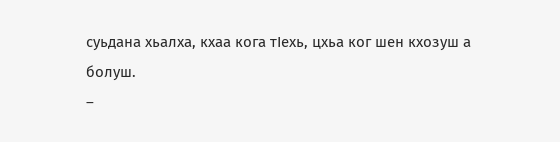суьдана хьалха, кхаа кога тIехь, цхьа ког шен кхозуш а болуш.
–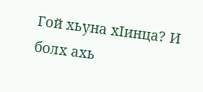Гой хьуна хIинца? И болх ахь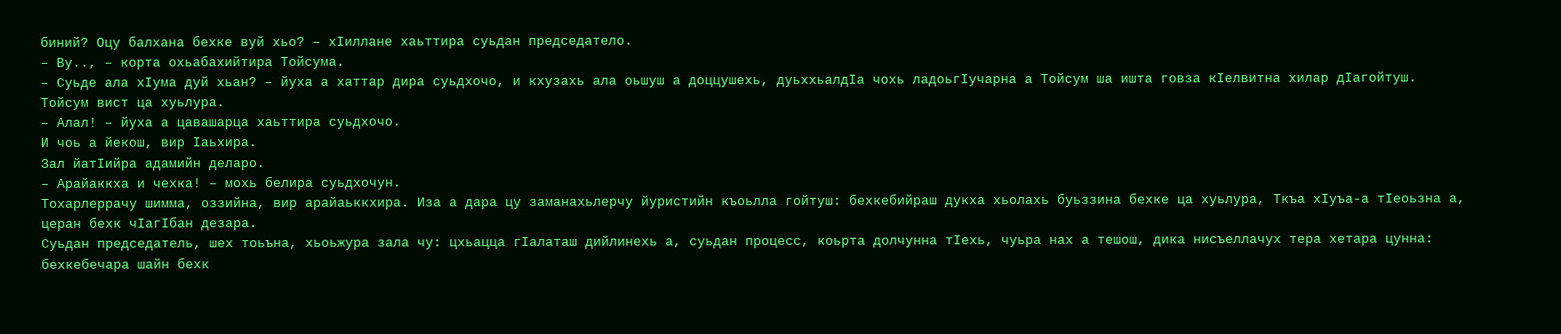биний? Оцу балхана бехке вуй хьо? – хIиллане хаьттира суьдан председатело.
– Ву.., – корта охьабахийтира Тойсума.
– Суьде ала хIума дуй хьан? – йуха а хаттар дира суьдхочо, и кхузахь ала оьшуш а доццушехь, дуьххьалдIа чохь ладоьгIучарна а Тойсум ша ишта говза кIелвитна хилар дIагойтуш.
Тойсум вист ца хуьлура.
– Алал! – йуха а цавашарца хаьттира суьдхочо.
И чоь а йекош, вир Iаьхира.
Зал йатIийра адамийн деларо.
– Арайаккха и чехка! – мохь белира суьдхочун.
Тохарлеррачу шимма, оззийна, вир арайаьккхира. Иза а дара цу заманахьлерчу йуристийн къоьлла гойтуш: бехкебийраш дукха хьолахь буьззина бехке ца хуьлура, Ткъа хIуъа-а тIеоьзна а, церан бехк чIагIбан дезара.
Суьдан председатель, шех тоьъна, хьоьжура зала чу: цхьацца гIалаташ дийлинехь а, суьдан процесс, коьрта долчунна тIехь, чуьра нах а тешош, дика нисъеллачух тера хетара цунна: бехкебечара шайн бехк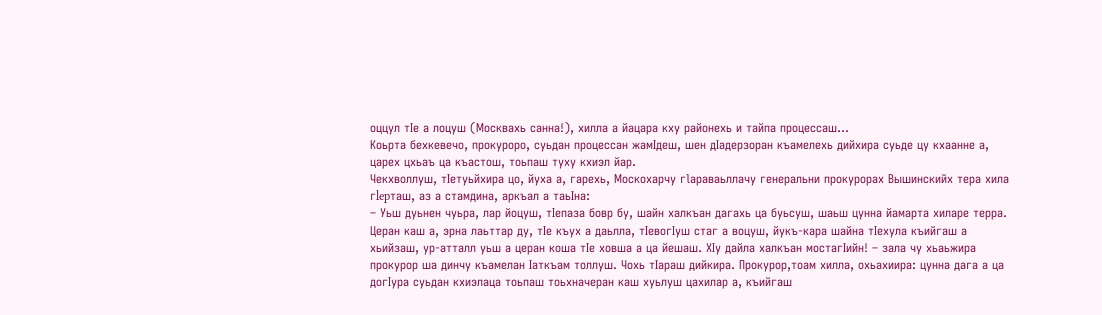оццул тIе а лоцуш (Москвахь санна!), хилла а йацара кху районехь и тайпа процессаш…
Коьрта бехкевечо, прокуроро, суьдан процессан жамIдеш, шен дIадерзоран къамелехь дийхира суьде цу кхаанне а, царех цхьаъ ца къастош, тоьпаш туху кхиэл йар.
Чекхволлуш, тIетуьйхира цо, йуха а, гарехь, Москохарчу гlaраваьллачу генеральни прокурорах Вышинскийх тера хила гlepташ, аз а стамдина, аркъал а таьIна:
– Уьш дуьнен чуьра, лар йоцуш, тIепаза бовр бу, шайн халкъан дагахь ца буьсуш, шаьш цунна йамарта хиларе терра. Церан каш а, эрна лаьттар ду, тIе къух а даьлла, тIевогIуш стаг а воцуш, йукъ-кара шайна тIехула къийгаш а хьийзаш, ур-атталл уьш а церан коша тIе ховша а ца йешаш. ХIу дайла халкъан мостагIийн! – зала чу хьаьжира прокурор ша динчу къамелан Iаткъам толлуш. Чохь тIараш дийкира. Прокурор,тоам хилла, охьахиира: цунна дага а ца догIура суьдан кхиэлаца тоьпаш тоьхначеран каш хуьлуш цахилар а, къийгаш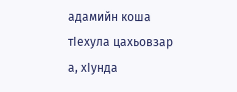адамийн коша тIехула цахьовзар а, хIунда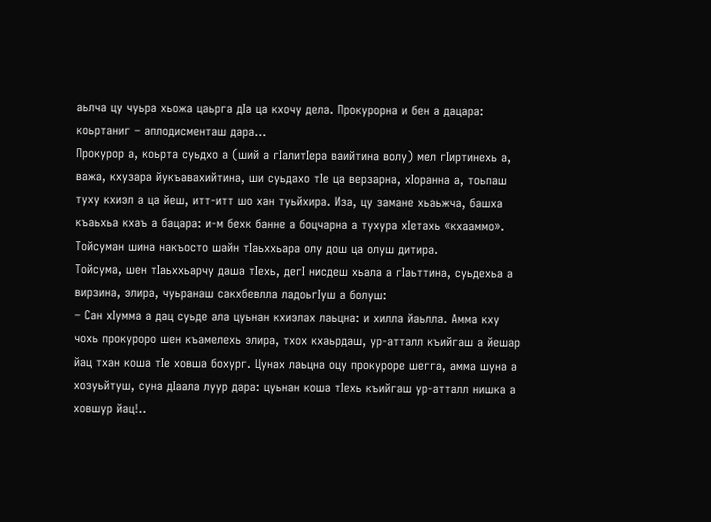аьлча цу чуьра хьожа цаьрга дIа ца кхочу дела. Прокурорна и бен а дацара: коьртаниг – аплодисменташ дара…
Прокурор а, коьрта суьдхо а (ший а гIалитIера ваийтина волу) мел гIиртинехь а, важа, кхузара йукъавахийтина, ши суьдахо тIе ца верзарна, хIоранна а, тоьпаш туху кхиэл а ца йеш, итт-итт шо хан туьйхира. Иза, цу замане хьаьжча, башха къаьхьа кхаъ а бацара: и-м бехк банне а боцчарна а тухура хIетахь «кхааммо». Тойсуман шина накъосто шайн тIаьххьара олу дош ца олуш дитира.
Тойсума, шен тIаьххьарчу даша тIехь, дегI нисдеш хьала а гIаьттина, суьдехьа а вирзина, элира, чуьранаш сакхбевлла ладоьгIуш а болуш:
– Сан хIумма а дац суьде ала цуьнан кхиэлах лаьцна: и хилла йаьлла. Амма кху чохь прокуроро шен къамелехь элира, тхох кхаьрдаш, ур-атталл къийгаш а йешар йац тхан коша тIе ховша бохург. Цунах лаьцна оцу прокуроре шегга, амма шуна а хозуьйтуш, суна дIаала луур дара: цуьнан коша тIехь къийгаш ур-атталл нишка а ховшур йац!..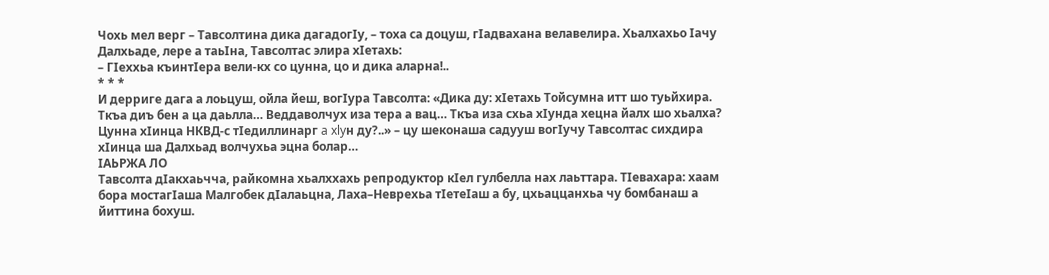Чохь мел верг – Тавсолтина дика дагадогIу, – тоха са доцуш, гIадвахана велавелира. Хьалхахьо Iачу Далхьаде, лере а таьIна, Тавсолтас элира хIетахь:
– ГIеххьа къинтIера вели-кх со цунна, цо и дика аларна!..
* * *
И дерриге дага а лоьцуш, ойла йеш, вогIура Тавсолта: «Дика ду: хIетахь Тойсумна итт шо туьйхира. Ткъа диъ бен а ца даьлла… Веддаволчух иза тера а вац… Ткъа иза схьа хIунда хецна йалх шо хьалха? Цунна хIинца НКВД-с тIедиллинарг a xlyн ду?..» – цу шеконаша садууш вогIучу Тавсолтас сихдира хIинца ша Далхьад волчухьа эцна болар…
IАЬРЖА ЛО
Тавсолта дIакхаьчча, райкомна хьалххахь репродуктор кIел гулбелла нах лаьттара. ТIевахара: хаам бора мостагIаша Малгобек дIалаьцна, Лаха–Неврехьа тIетеIаш а бу, цхьаццанхьа чу бомбанаш а йиттина бохуш.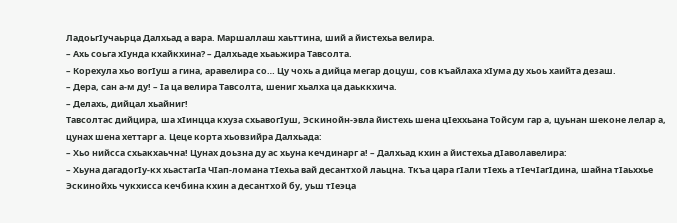ЛадоьгIучаьрца Далхьад а вара. Маршаллаш хаьттина, ший а йистехьа велира.
– Ахь соьга хIунда кхайкхина? – Далхьаде хьаьжира Тавсолта.
– Корехула хьо вогIуш а гина, аравелира со… Цу чохь а дийца мегар доцуш, сов къайлаха хIума ду хьоь хаийта дезаш.
– Дера, сан а-м ду! – Iа ца велира Тавсолта, шениг хьалха ца даьккхича.
– Делахь, дийцал хьайниг!
Тавсолтас дийцира, ша хIинцца кхуза схьавогIуш, Эскинойн-эвла йистехь шена цIеххьана Тойсум гар а, цуьнан шеконе лелар а, цунах шена хеттарг а. Цеце корта хьовзийра Далхьада:
– Хьо нийсса схьакхаьчна! Цунах доьзна ду ас хьуна кечдинарг а! – Далхьад кхин а йистехьа дIаволавелира:
– Хьуна дагадогIу-кх хьастагIа ЧIап-ломана тIехьа вай десантхой лаьцна. Ткъа цара гIали тIехь а тIечIагIдина, шайна тIаьххье Эскинойхь чукхисса кечбина кхин а десантхой бу, уьш тIеэца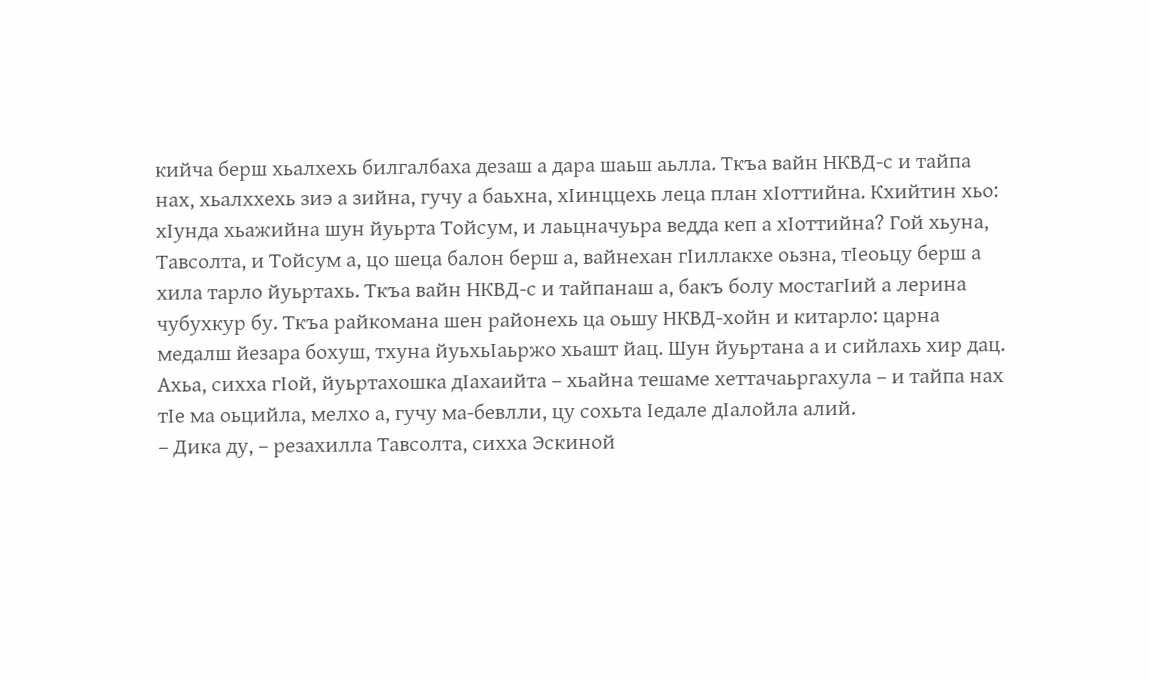кийча берш хьалхехь билгалбаха дезаш а дара шаьш аьлла. Ткъа вайн НКВД-с и тайпа нах, хьалххехь зиэ а зийна, гучу а баьхна, хIинццехь леца план хIоттийна. Кхийтин хьо: хIунда хьажийна шун йуьрта Тойсум, и лаьцначуьра ведда кеп а хIоттийна? Гой хьуна, Тавсолта, и Тойсум а, цо шеца балон берш а, вайнехан гIиллакхе оьзна, тIеоьцу берш а хила тарло йуьртахь. Ткъа вайн НКВД-с и тайпанаш а, бакъ болу мостагIий а лерина чубухкур бу. Ткъа райкомана шен районехь ца оьшу НКВД-хойн и китарло: царна медалш йезара бохуш, тхуна йуьхьIаьржо хьашт йац. Шун йуьртана а и сийлахь хир дац. Ахьа, сихха гIой, йуьртахошка дIахаийта – хьайна тешаме хеттачаьргахула – и тайпа нах тIе ма оьцийла, мелхо а, гучу ма-бевлли, цу сохьта Iедале дIалойла алий.
– Дика ду, – резахилла Тавсолта, сихха Эскиной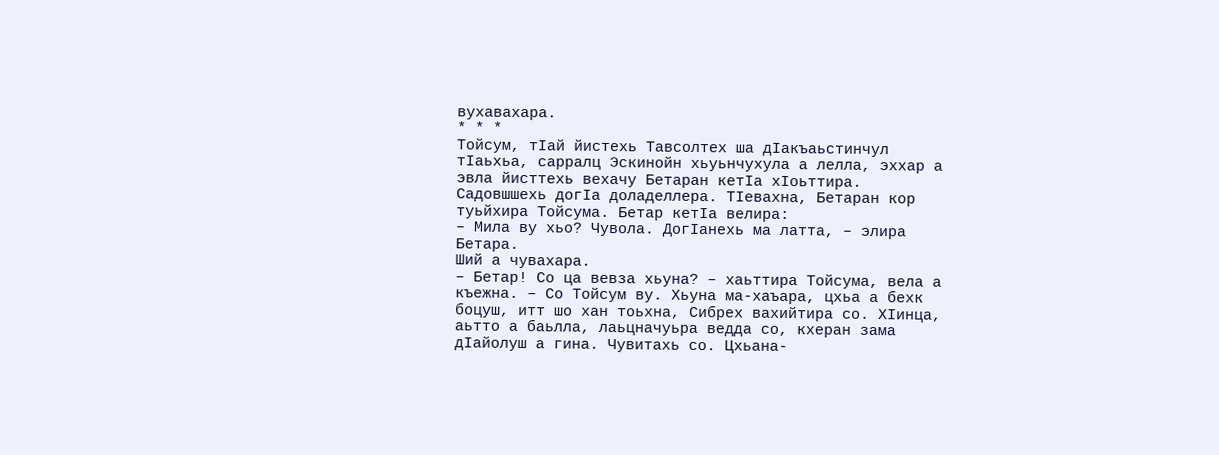вухавахара.
* * *
Тойсум, тIай йистехь Тавсолтех ша дIакъаьстинчул тIаьхьа, сарралц Эскинойн хьуьнчухула а лелла, эххар а эвла йисттехь вехачу Бетаран кетIа хIоьттира.
Садовшшехь догIа доладеллера. ТIевахна, Бетаран кор туьйхира Тойсума. Бетар кетIа велира:
– Мила ву хьо? Чувола. ДогIанехь ма латта, – элира Бетара.
Ший а чувахара.
– Бетар! Со ца вевза хьуна? – хаьттира Тойсума, вела а къежна. – Со Тойсум ву. Хьуна ма-хаъара, цхьа а бехк боцуш, итт шо хан тоьхна, Сибрех вахийтира со. ХIинца, аьтто а баьлла, лаьцначуьра ведда со, кхеран зама дIайолуш а гина. Чувитахь со. Цхьана-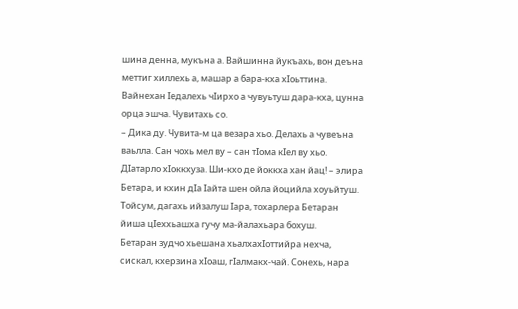шина денна, мукъна а. Вайшинна йукъахь, вон деъна меттиг хиллехь а, машар а бара-кха хIоьттина. Вайнехан Iедалехь чIирхо а чувуьтуш дара-кха, цунна орца эшча. Чувитахь со.
– Дика ду. Чувита-м ца везара хьо. Делахь а чувеъна ваьлла. Сан чохь мел ву – сан тIома кIел ву хьо. ДIатарло хIоккхуза. Ши-кхо де йоккха хан йац! – элира Бетара, и кхин дIа Iайта шен ойла йоцийла хоуьйтуш. Тойсум, дагахь ийзалуш Iара, тохарлера Бетаран йиша цIеххьашха гучу ма-йалахьара бохуш.
Бетаран зудчо хьешана хьалхахIоттийра нехча, сискал, кхерзина хIоаш, гIалмакх-чай. Сонехь, нара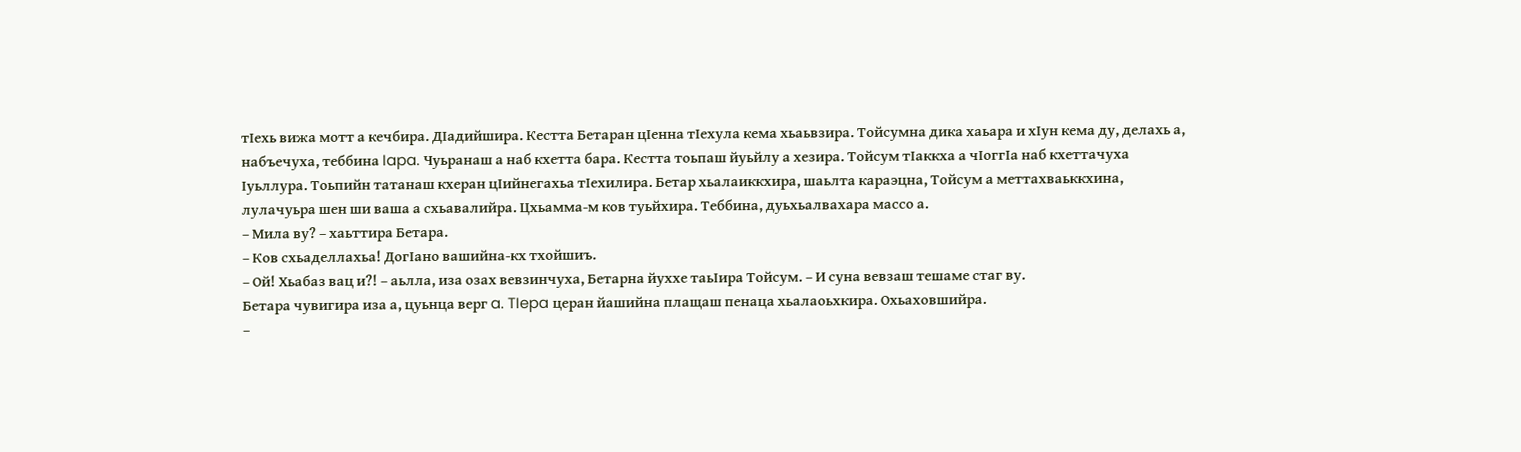тIехь вижа мотт а кечбира. ДIадийшира. Кестта Бетаран цIенна тIехула кема хьаьвзира. Тойсумна дика хаьара и хIун кема ду, делахь а, набъечуха, теббина Iapa. Чуьранаш а наб кхетта бара. Кестта тоьпаш йуьйлу а хезира. Тойсум тIаккха а чIоггIа наб кхеттачуха Iуьллура. Тоьпийн татанаш кхеран цIийнегахьа тIехилира. Бетар хьалаиккхира, шаьлта караэцна, Тойсум а меттахваьккхина, лулачуьра шен ши ваша а схьавалийра. Цхьамма-м ков туьйхира. Теббина, дуьхьалвахара массо а.
– Мила ву? – хаьттира Бетара.
– Ков схьаделлахьа! ДогIано вашийна-кх тхойшиъ.
– Ой! Хьабаз вац и?! – аьлла, иза озах вевзинчуха, Бетарна йуххе таьIира Тойсум. – И суна вевзаш тешаме стаг ву.
Бетара чувигира иза а, цуьнца верг a. TIepa церан йашийна плащаш пенаца хьалаоьхкира. Охьаховшийра.
–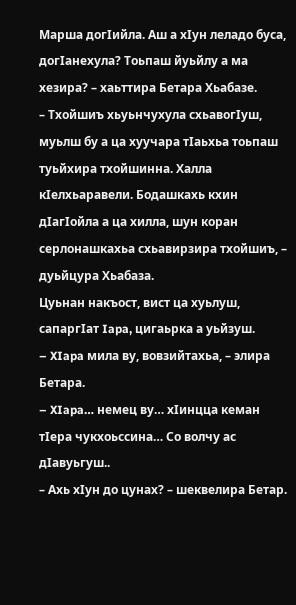Марша догIийла. Аш а хIун леладо буса, догIанехула? Тоьпаш йуьйлу а ма хезира? – хаьттира Бетара Хьабазе.
– Тхойшиъ хьуьнчухула схьавогIуш, муьлш бу а ца хуучара тIаьхьа тоьпаш туьйхира тхойшинна. Халла кIелхьаравели. Бодашкахь кхин дIагIойла а ца хилла, шун коран серлонашкахьа схьавирзира тхойшиъ, – дуьйцура Хьабаза.
Цуьнан накъост, вист ца хуьлуш, сапаргIат Iapa, цигаьрка а уьйзуш.
– XIapa мила ву, вовзийтахьа, – элира Бетара.
– XIapa… немец ву… хIинцца кеман тIера чукхоьссина… Со волчу ас дIавуьгуш..
– Ахь хIун до цунах? – шеквелира Бетар.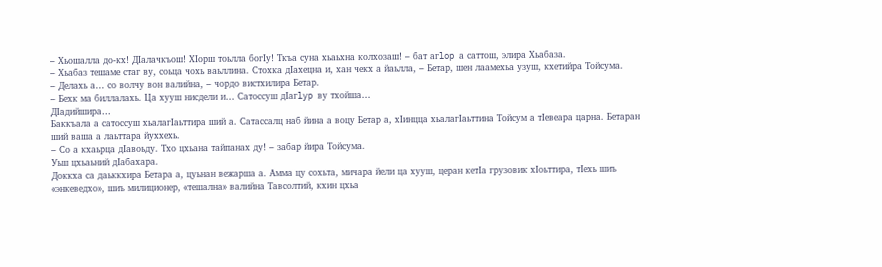– Хьошалла до-кх! ДIалачкъош! ХIорш тоьлла богIу! Ткъа суна хьаьхна колхозаш! – бат aгlop а саттош, элира Хьабаза.
– Хьабаз тешаме стаг ву, соьца чохь ваьллина. Стохка дIахецна и, хан чекх а йаьлла, – Бетар, шен лаамехьа узуш, кхетийра Тойсума.
– Делахь а… со волчу вон валийна, – чордо вистхилира Бетар.
– Бехк ма биллалахь. Ца хууш нисдели и… Сатоссуш дIагlyp ву тхойша…
ДIадийшира…
Баккъала а сатоссуш хьалагIаьттира ший а. Сатассалц наб йина а воцу Бетар а, хIинцца хьалагIаьттина Тойсум а тIевеара царна. Бетаран ший ваша а лаьттара йуххехь.
– Со а кхаьрца дIавоьду. Тхо цхьана тайпанах ду! – забар йира Тойсума.
Уьш цхьаьний дIабахара.
Доккха са даьккхира Бетара а, цуьнан вежарша а. Амма цу сохьта, мичара йели ца хууш, церан кетIа грузовик хIоьттира, тIехь шиъ «энкеведхо», шиъ милиционер, «тешална» валийна Тавсолтий, кхин цхьа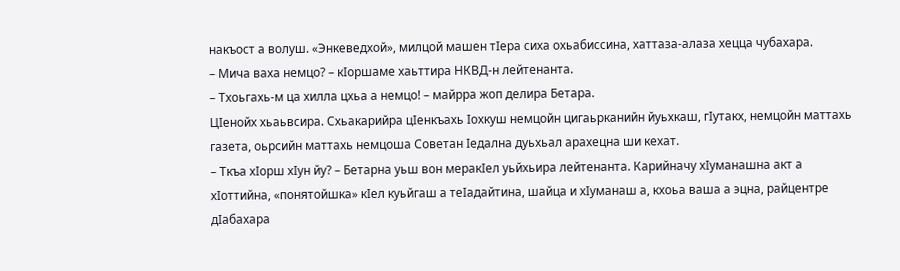накъост а волуш. «Энкеведхой», милцой машен тIера сиха охьабиссина, хаттаза-алаза хецца чубахара.
– Мича ваха немцо? – кIоршаме хаьттира НКВД-н лейтенанта.
– Тхоьгахь-м ца хилла цхьа а немцо! – майрра жоп делира Бетара.
ЦIенойх хьаьвсира. Схьакарийра цIенкъахь Iохкуш немцойн цигаьрканийн йуьхкаш, гIутакх, немцойн маттахь газета, оьрсийн маттахь немцоша Советан Iедална дуьхьал арахецна ши кехат.
– Ткъа хIорш хIун йу? – Бетарна уьш вон меракIел уьйхьира лейтенанта. Карийначу хIуманашна акт а хIоттийна, «понятойшка» кIел куьйгаш а теIадайтина, шайца и хIуманаш а, кхоьа ваша а эцна, райцентре дIабахара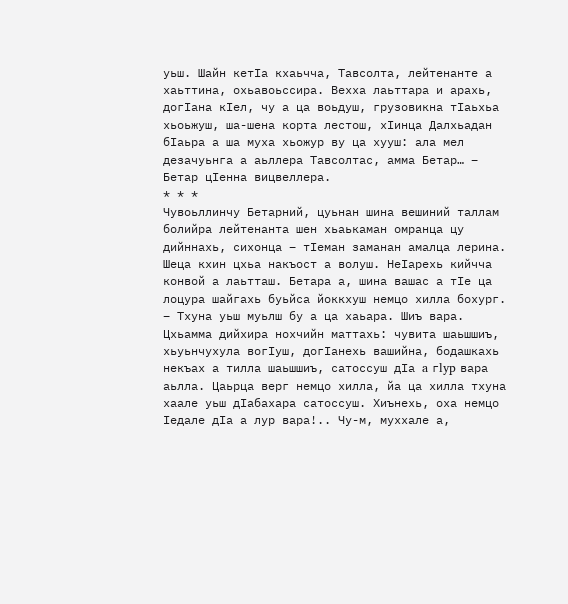уьш. Шайн кетIа кхаьчча, Тавсолта, лейтенанте а хаьттина, охьавоьссира. Вехха лаьттара и арахь, догIана кIел, чу а ца воьдуш, грузовикна тIаьхьа хьоьжуш, ша-шена корта лестош, хIинца Далхьадан бIаьра а ша муха хьожур ву ца хууш: ала мел дезачуьнга а аьллера Тавсолтас, амма Бетар… – Бетар цIенна вицвеллера.
* * *
Чувоьллинчу Бетарний, цуьнан шина вешиний таллам болийра лейтенанта шен хьаькаман омранца цу дийннахь, сихонца – тIеман заманан амалца лерина. Шеца кхин цхьа накъост а волуш. НеIарехь кийчча конвой а лаьтташ. Бетара а, шина вашас а тIе ца лоцура шайгахь буьйса йоккхуш немцо хилла бохург.
– Тхуна уьш муьлш бу а ца хаьара. Шиъ вара. Цхьамма дийхира нохчийн маттахь: чувита шаьшшиъ, хьуьнчухула вогIуш, догIанехь вашийна, бодашкахь некъах а тилла шаьшшиъ, сатоссуш дIа a гlyp вара аьлла. Цаьрца верг немцо хилла, йа ца хилла тхуна хаале уьш дIабахара сатоссуш. Хиънехь, оха немцо Iедале дIа а лур вара!.. Чу-м, муххале а,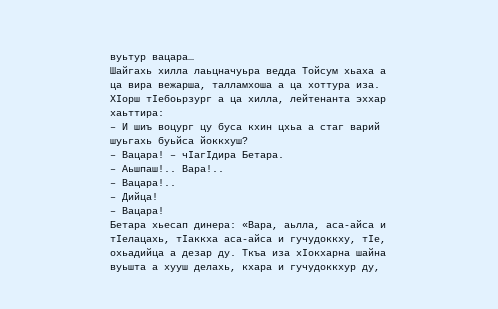вуьтур вацара…
Шайгахь хилла лаьцначуьра ведда Тойсум хьаха а ца вира вежарша, талламхоша а ца хоттура иза. ХIорш тIебоьрзург а ца хилла, лейтенанта эххар хаьттира:
– И шиъ воцург цу буса кхин цхьа а стаг варий шуьгахь буьйса йоккхуш?
– Вацара! – чIагIдира Бетара.
– Аьшпаш!.. Вара!..
– Вацара!..
– Дийца!
– Вацара!
Бетара хьесап динера: «Вара, аьлла, аса-айса и тIелацахь, тIаккха аса-айса и гучудоккху, тIе, охьадийца а дезар ду. Ткъа иза хIокхарна шайна вуьшта а хууш делахь, кхара и гучудоккхур ду,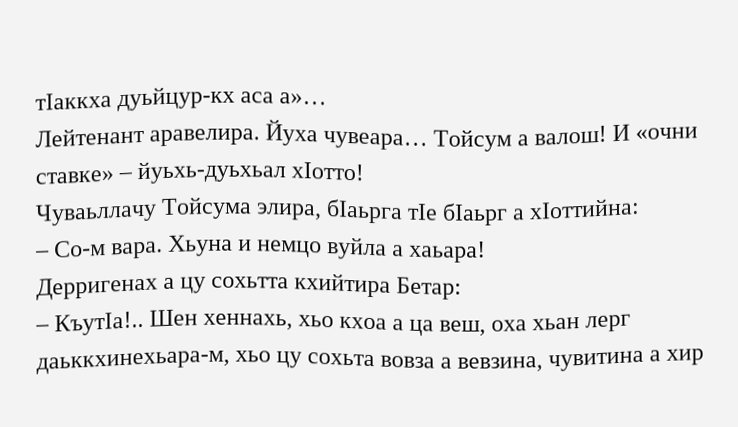тIаккха дуьйцур-кх аса а»…
Лейтенант аравелира. Йуха чувеара… Тойсум а валош! И «очни ставке» – йуьхь-дуьхьал xIотто!
Чуваьллачу Тойсума элира, бIаьрга тIе бIаьрг а хIоттийна:
– Со-м вара. Хьуна и немцо вуйла а хаьара!
Дерригенах а цу сохьтта кхийтира Бетар:
– КъутIа!.. Шен хеннахь, хьо кхоа а ца веш, оха хьан лерг даьккхинехьара-м, хьо цу сохьта вовза а вевзина, чувитина а хир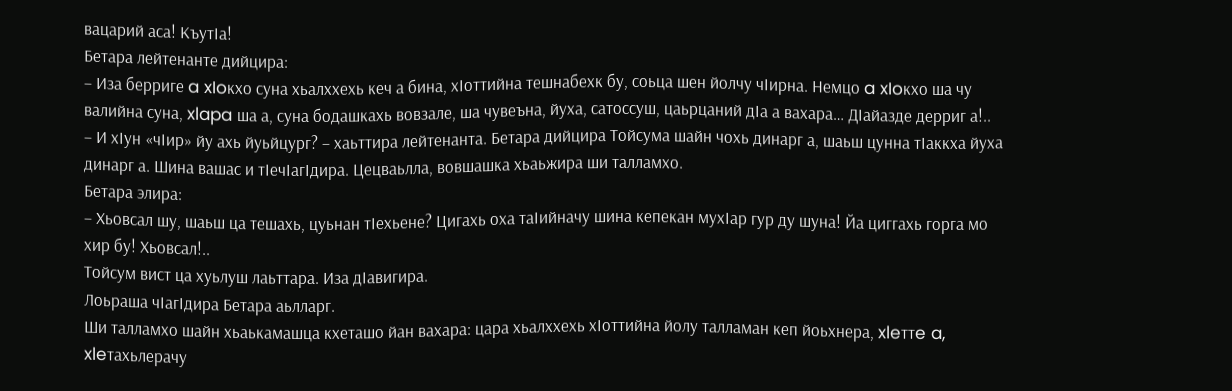вацарий аса! КъутIа!
Бетара лейтенанте дийцира:
– Иза берриге a xIoкxo суна хьалххехь кеч а бина, хIоттийна тешнабехк бу, соьца шен йолчу чIирна. Немцо a xIoкxo ша чу валийна суна, xlapa ша а, суна бодашкахь вовзале, ша чувеъна, йуха, сатоссуш, цаьрцаний дIа а вахара… ДIайазде дерриг а!..
– И хIун «чIир» йу ахь йуьйцург? – хаьттира лейтенанта. Бетара дийцира Тойсума шайн чохь динарг а, шаьш цунна тIаккха йуха динарг а. Шина вашас и тIечIагIдира. Цецваьлла, вовшашка хьаьжира ши талламхо.
Бетара элира:
– Хьовсал шу, шаьш ца тешахь, цуьнан тIехьене? Цигахь оха таIийначу шина кепекан мухIар гур ду шуна! Йа циггахь горга мо хир бу! Хьовсал!..
Тойсум вист ца хуьлуш лаьттара. Иза дIавигира.
Лоьраша чIагIдира Бетара аьлларг.
Ши талламхо шайн хьаькамашца кхеташо йан вахара: цара хьалххехь хIоттийна йолу талламан кеп йоьхнера, xleттe a, xleтахьлерачу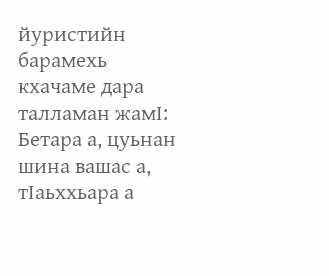йуристийн барамехь кхачаме дара талламан жамI: Бетара а, цуьнан шина вашас а, тIаьххьара а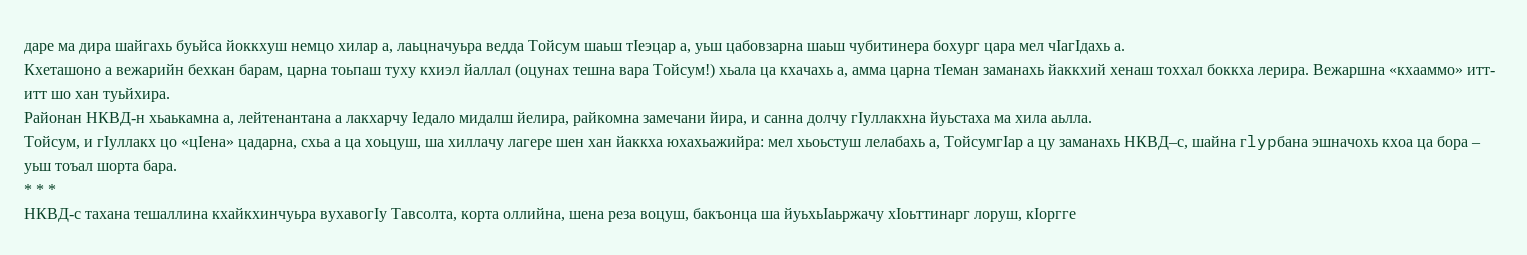даре ма дира шайгахь буьйса йоккхуш немцо хилар а, лаьцначуьра ведда Тойсум шаьш тIеэцар а, уьш цабовзарна шаьш чубитинера бохург цара мел чIагIдахь а.
Кхеташоно а вежарийн бехкан барам, царна тоьпаш туху кхиэл йаллал (оцунах тешна вара Тойсум!) хьала ца кхачахь а, амма царна тIеман заманахь йаккхий хенаш тоххал боккха лерира. Вежаршна «кхааммо» итт-итт шо хан туьйхира.
Районан НКВД-н хьаькамна а, лейтенантана а лакхарчу Iедало мидалш йелира, райкомна замечани йира, и санна долчу гIуллакхна йуьстаха ма хила аьлла.
Тойсум, и гIуллакх цо «цIена» цадарна, схьа а ца хоьцуш, ша хиллачу лагере шен хан йаккха юхахьажийра: мел хьоьстуш лелабахь а, ТойсумгIар а цу заманахь НКВД–с, шайна гlypбана эшначохь кхоа ца бора – уьш тоъал шорта бара.
* * *
НКВД-с тахана тешаллина кхайкхинчуьра вухавогIу Тавсолта, корта оллийна, шена реза воцуш, бакъонца ша йуьхьIаьржачу хIоьттинарг лоруш, кIоргге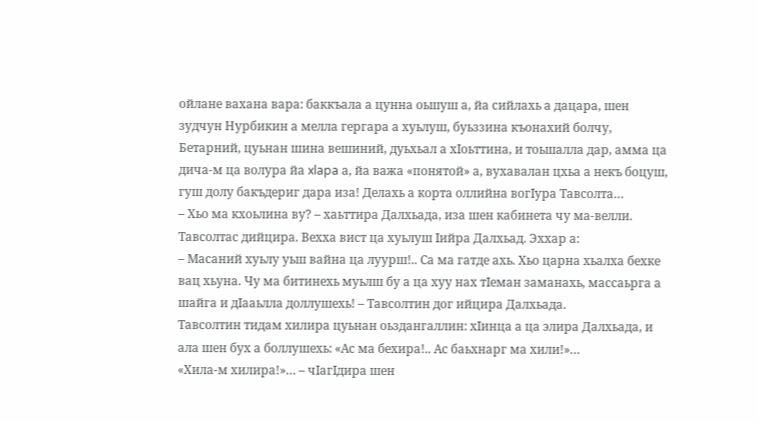ойлане вахана вара: баккъала а цунна оьшуш а, йа сийлахь а дацара, шен зудчун Нурбикин а мелла гергара а хуьлуш, буьззина къонахий болчу, Бетарний, цуьнан шина вешиний, дуьхьал а хIоьттина, и тоьшалла дар, амма ца дича-м ца волура йа xlapa а, йа важа «понятой» а, вухавалан цхьа а некъ боцуш, гуш долу бакъдериг дара иза! Делахь а корта оллийна вогIура Тавсолта…
– Хьо ма кхоьлина ву? – хаьттира Далхьада, иза шен кабинета чу ма-велли.
Тавсолтас дийцира. Вехха вист ца хуьлуш Iийра Далхьад. Эххар а:
– Масаний хуьлу уьш вайна ца луурш!.. Са ма гатде ахь. Хьо царна хьалха бехке вац хьуна. Чу ма битинехь муьлш бу а ца хуу нах тIеман заманахь, массаьрга а шайга и дIааьлла доллушехь! – Тавсолтин дог ийцира Далхьада.
Тавсолтин тидам хилира цуьнан оьздангаллин: хIинца а ца элира Далхьада, и ала шен бух а боллушехь: «Ас ма бехира!.. Ас баьхнарг ма хили!»…
«Хила-м хилира!»… – чIагIдира шен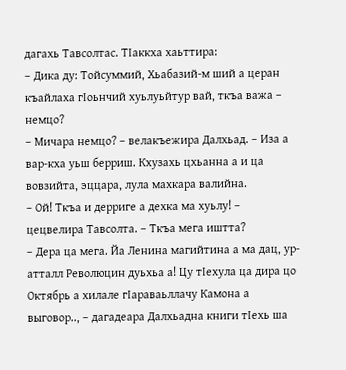дагахь Тавсолтас. ТIаккха хаьттира:
– Дика ду: Тойсуммий, Хьабазий-м ший а церан къайлаха гIоьнчий хуьлуьйтур вай, ткъа важа – немцо?
– Мичара немцо? – велакъежира Далхьад. – Иза а вар-кха уьш берриш. Кхузахь цхьанна а и ца вовзийта, эццара, лула махкара валийна.
– Ой! Ткъа и дерриге а дехка ма хуьлу! – цецвелира Тавсолта. – Ткъа мега иштта?
– Дера ца мега. Йа Ленина магийтина а ма дац, ур-атталл Революцин дуьхьа а! Цу тIехула ца дира цо Октябрь а хилале гIараваьллачу Камона а выговор.., – дагадеара Далхьадна книги тIехь ша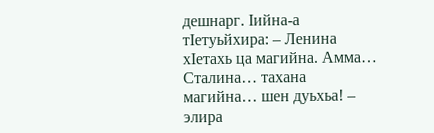дешнарг. Iийна-а тIетуьйхира: – Ленина хIетахь ца магийна. Амма… Сталина… тахана магийна… шен дуьхьа! – элира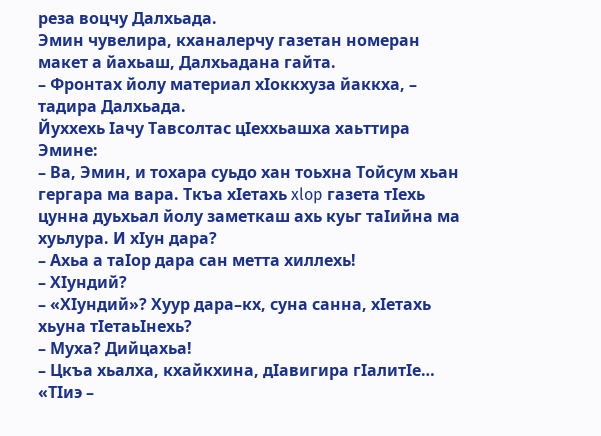реза воцчу Далхьада.
Эмин чувелира, кханалерчу газетан номеран макет а йахьаш, Далхьадана гайта.
– Фронтах йолу материал хIоккхуза йаккха, – тадира Далхьада.
Йуххехь Iачу Тавсолтас цIеххьашха хаьттира Эмине:
– Ва, Эмин, и тохара суьдо хан тоьхна Тойсум хьан гергара ма вара. Ткъа хIетахь xlop газета тIехь цунна дуьхьал йолу заметкаш ахь куьг таIийна ма хуьлура. И хIун дара?
– Ахьа а таIор дара сан метта хиллехь!
– ХIундий?
– «ХIундий»? Хуур дара–кх, суна санна, хIетахь хьуна тIетаьIнехь?
– Муха? Дийцахьа!
– Цкъа хьалха, кхайкхина, дIавигира гIалитIе… «ТIиэ –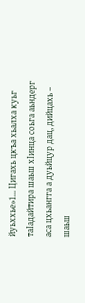йуьххье»1… Цигахь цкъа хьалха куьг таIадайтира шаьш хIинца соьга аьндерг аса цхьангга а дуьйцур дац, дийцахь – шаьш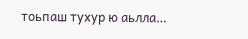тоьпаш тухур ю аьлла…